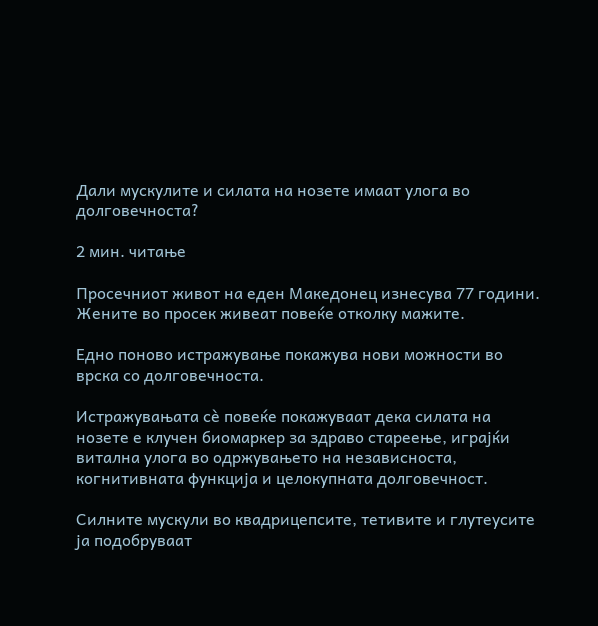Дали мускулите и силата на нозете имаат улога во долговечноста?

2 мин. читање

Просечниот живот на еден Македонец изнесува 77 години. Жените во просек живеат повеќе отколку мажите.

Едно поново истражување покажува нови можности во врска со долговечноста.

Истражувањата сè повеќе покажуваат дека силата на нозете е клучен биомаркер за здраво стареење, играјќи витална улога во одржувањето на независноста, когнитивната функција и целокупната долговечност.

Силните мускули во квадрицепсите, тетивите и глутеусите ја подобруваат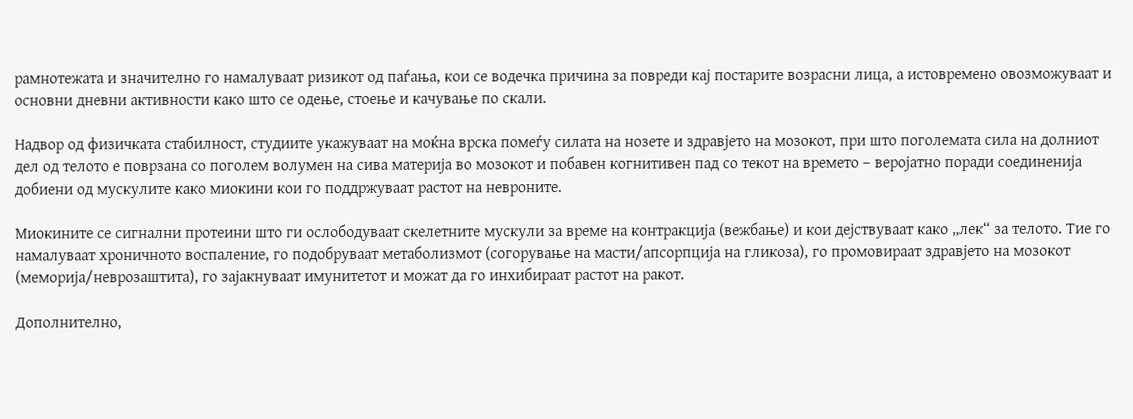рамнотежата и значително го намалуваат ризикот од паѓања, кои се водечка причина за повреди кај постарите возрасни лица, а истовремено овозможуваат и основни дневни активности како што се одење, стоење и качување по скали.

Надвор од физичката стабилност, студиите укажуваат на моќна врска помеѓу силата на нозете и здравјето на мозокот, при што поголемата сила на долниот дел од телото е поврзана со поголем волумен на сива материја во мозокот и побавен когнитивен пад со текот на времето – веројатно поради соединенија добиени од мускулите како миокини кои го поддржуваат растот на невроните.

Миокините се сигнални протеини што ги ослободуваат скелетните мускули за време на контракција (вежбање) и кои дејствуваат како „лек“ за телото. Тие го намалуваат хроничното воспаление, го подобруваат метаболизмот (согорување на масти/апсорпција на гликоза), го промовираат здравјето на мозокот (меморија/неврозаштита), го зајакнуваат имунитетот и можат да го инхибираат растот на ракот.

Дополнително,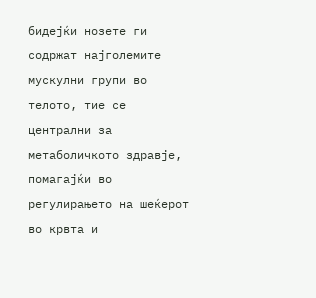бидејќи нозете ги содржат најголемите мускулни групи во телото, тие се централни за метаболичкото здравје, помагајќи во регулирањето на шеќерот во крвта и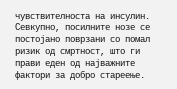чувствителноста на инсулин. Севкупно, посилните нозе се постојано поврзани со помал ризик од смртност, што ги прави еден од најважните фактори за добро стареење.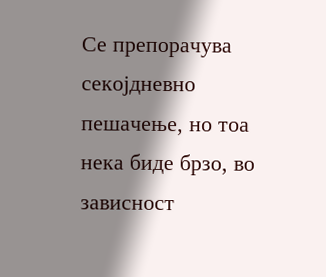Се препорачува секојдневно пешачење, но тоа нека биде брзо, во зависност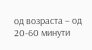од возраста – од 20-60 минути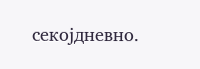секојдневно.